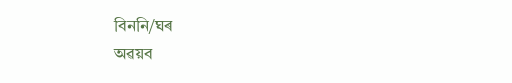বিননি/ঘৰ
অৱয়ব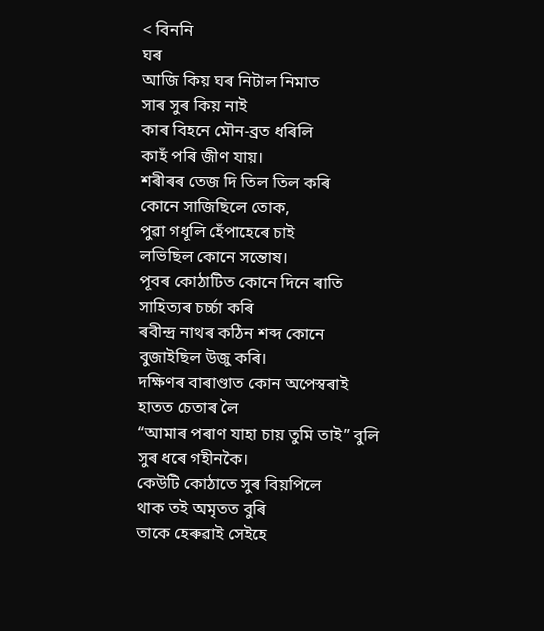< বিননি
ঘৰ
আজি কিয় ঘৰ নিটাল নিমাত
সাৰ সুৰ কিয় নাই
কাৰ বিহনে মৌন-ব্ৰত ধৰিলি
কাহঁ পৰি জীণ যায়।
শৰীৰৰ তেজ দি তিল তিল কৰি
কোনে সাজিছিলে তোক,
পুৱা গধূলি হেঁপাহেৰে চাই
লভিছিল কোনে সন্তোষ।
পূবৰ কোঠাটিত কোনে দিনে ৰাতি
সাহিত্যৰ চৰ্চ্চা কৰি
ৰবীন্দ্ৰ নাথৰ কঠিন শব্দ কোনে
বুজাইছিল উজু কৰি।
দক্ষিণৰ বাৰাণ্ডাত কোন অপেস্বৰাই
হাতত চেতাৰ লৈ
“আমাৰ পৰাণ যাহা চায় তুমি তাই” বুলি
সুৰ ধৰে গহীনকৈ।
কেউটি কোঠাতে সুৰ বিয়পিলে
থাক তই অমৃতত বুৰি
তাকে হেৰুৱাই সেইহে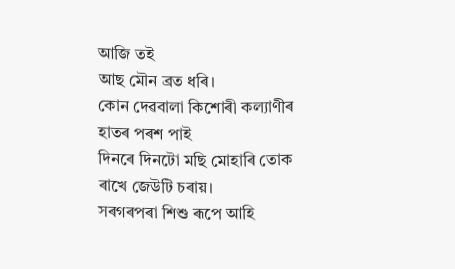আজি তই
আছ মৌন ব্ৰত ধৰি।
কোন দেৱবালা কিশোৰী কল্যাণীৰ
হাতৰ পৰশ পাই
দিনৰে দিনটো মছি মোহাৰি তোক
ৰাখে জেউটি চৰায়।
সৰগৰপৰা শিশু ৰূপে আহি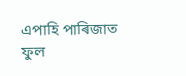এপাহি পাৰিজাত ফুল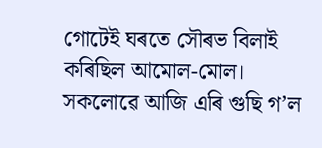গোটেই ঘৰতে সৌৰভ বিলাই
কৰিছিল আমোল-মোল।
সকলোৱে আজি এৰি গুছি গ’ল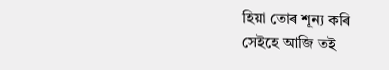হিয়া তোৰ শূন্য কৰি
সেইহে আজি তই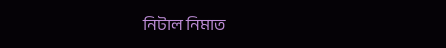নিটাল নিমাত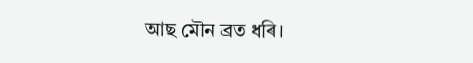আছ মৌন ব্ৰত ধৰি।